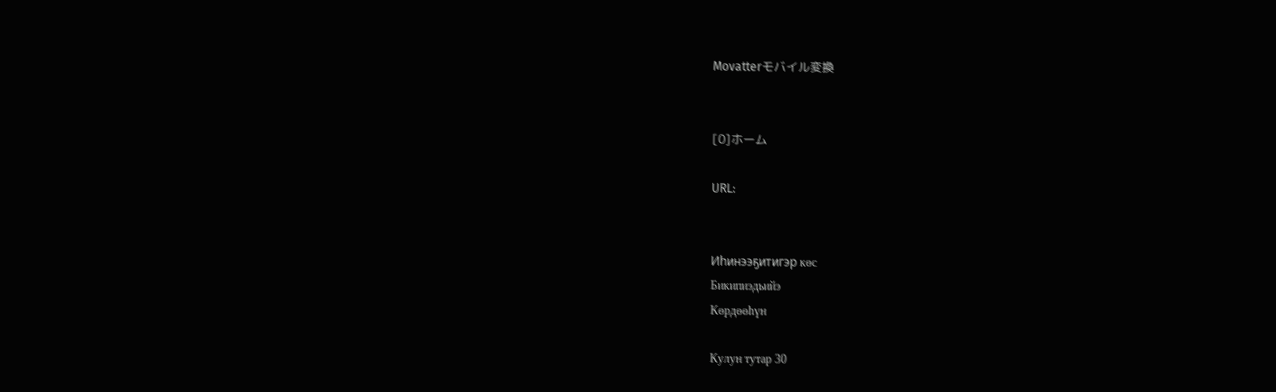Movatterモバイル変換


[0]ホーム

URL:


Иһинээҕитигэр көс
Бикипиэдьийэ
Көрдөөһүн

Кулун тутар 30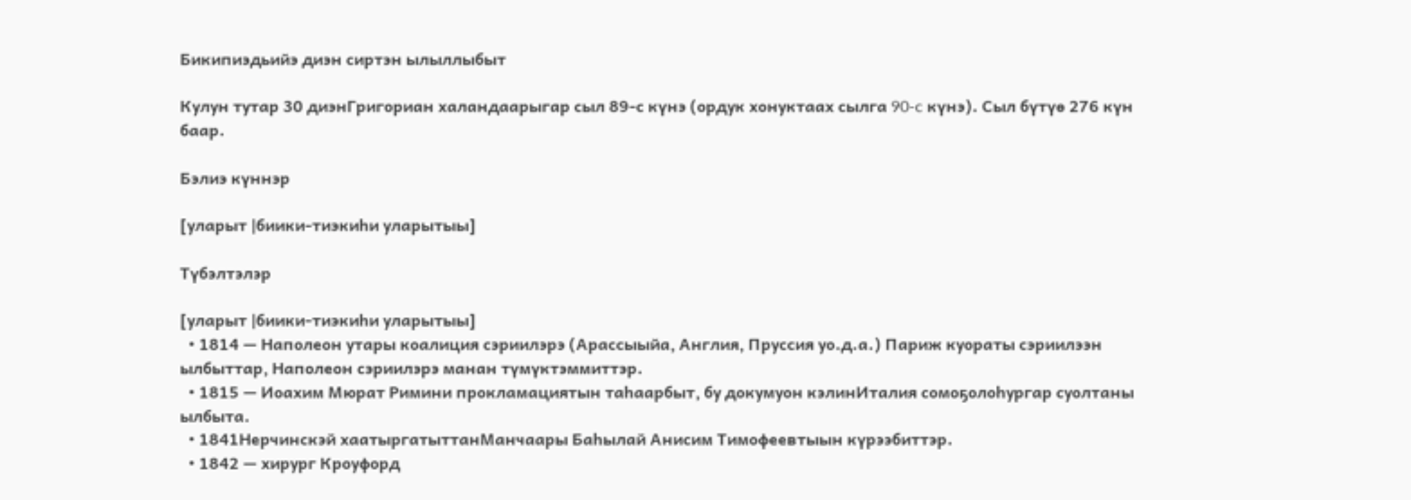Бикипиэдьийэ диэн сиртэн ылыллыбыт

Кулун тутар 30 диэнГригориан халандаарыгар сыл 89-с күнэ (ордук хонуктаах сылга 90-c күнэ). Сыл бүтүө 276 күн баар.

Бэлиэ күннэр

[уларыт |биики-тиэкиһи уларытыы]

Түбэлтэлэр

[уларыт |биики-тиэкиһи уларытыы]
  • 1814 — Наполеон утары коалиция сэриилэрэ (Арассыыйа, Англия, Пруссия уо.д.а.) Париж куораты сэриилээн ылбыттар, Наполеон сэриилэрэ манан түмүктэммиттэр.
  • 1815 — Иоахим Мюрат Римини прокламациятын таһаарбыт, бу докумуон кэлинИталия сомоҕолоһургар суолтаны ылбыта.
  • 1841Нерчинскэй хаатыргатыттанМанчаары Баһылай Анисим Тимофеевтыын күрээбиттэр.
  • 1842 — хирург Кроуфорд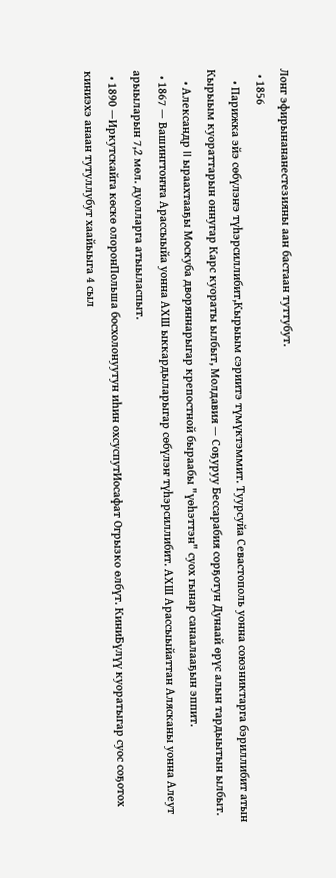Лонг эфирынананестезияны аан бастаан туттубут.
  • 1856
    • Парижка эйэ сөбүлэҥэ түһэрсиллибит,Кырыым сэриитэ түмүктэммит. Туурсуйа Севастополь уонна союзниктарга бэриллибит атын Кырыым куораттарын оннугар Карс куораты ылбыт, Молдавия — Соҕуруу Бессарабия сорҕотун Дунаай өрүс алын тардыытын ылбыт.
    • Александр II ыраахтааҕы Москуба дворяннарыгар крепостной быраабы "үөһэттэн" суох гынар санаалааҕын эппит.
  • 1867 — Вашингтоҥҥа Арассыыйа уонна АХШ ыккардыларыгар сөбүлэҥ түһэрсиллибит. АХШ Арассыыйаттан Алясканы уонна Алеут арыыларын 7,2 мөл. дуолларга атыыласпыт.
  • 1890 —Иркутскайга көскө олоронПольша босхолонуутун иһин охсуспутИосафат Огрызко өлбүт. КиниБүлүү куоратыгар суос соҕотох киниэхэ анаан тутуллубут хаайыыга 4 сыл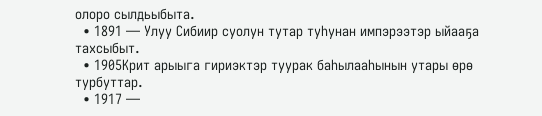олоро сылдьыбыта.
  • 1891 — Улуу Сибиир суолун тутар туһунан импэрээтэр ыйааҕа тахсыбыт.
  • 1905Крит арыыга гириэктэр туурак баһылааһынын утары өрө турбуттар.
  • 1917 —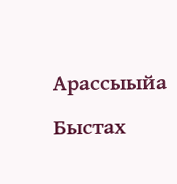Арассыыйа Быстах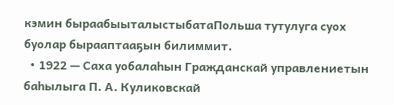кэмин быраабыыталыстыбатаПольша тутулуга суох буолар бырааптааҕын билиммит.
  • 1922 — Саха уобалаһын Гражданскай управлениетын баһылыга П. А. Куликовскай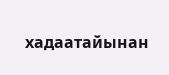хадаатайынан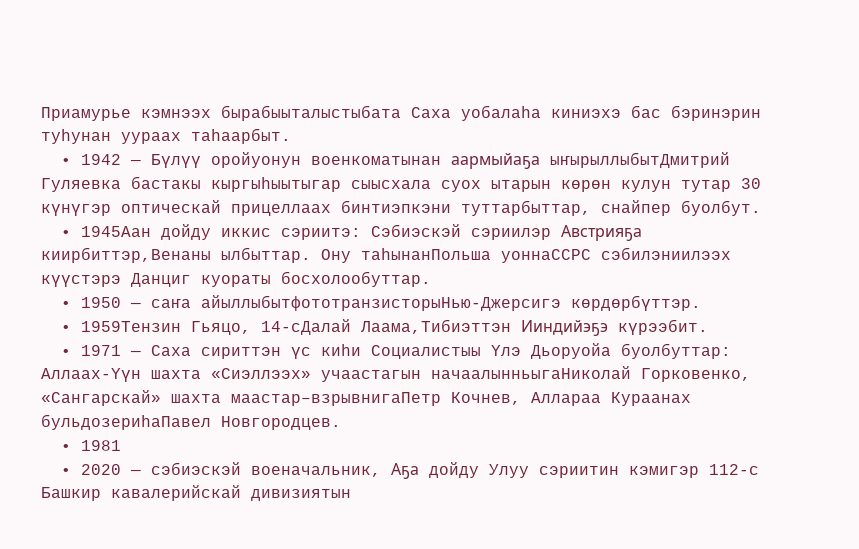Приамурье кэмнээх бырабыыталыстыбата Саха уобалаһа киниэхэ бас бэринэрин туһунан уураах таһаарбыт.
  • 1942 — Бүлүү оройуонун военкоматынан аармыйаҕа ыҥырыллыбытДмитрий Гуляевка бастакы кыргыһыытыгар сыысхала суох ытарын көрөн кулун тутар 30 күнүгэр оптическай прицеллаах бинтиэпкэни туттарбыттар, снайпер буолбут.
  • 1945Аан дойду иккис сэриитэ: Сэбиэскэй сэриилэр Австрияҕа киирбиттэр,Венаны ылбыттар. Ону таһынанПольша уоннаССРС сэбилэниилээх күүстэрэ Данциг куораты босхолообуттар.
  • 1950 — саҥа айыллыбытфототранзисторыНью-Джерсигэ көрдөрбүттэр.
  • 1959Тензин Гьяцо, 14-сДалай Лаама,Тибиэттэн Ииндийэҕэ күрээбит.
  • 1971 — Саха сириттэн үс киһи Социалистыы Үлэ Дьоруойа буолбуттар: Аллаах-Үүн шахта «Сиэллээх» учаастагын начаалынньыгаНиколай Горковенко, «Сангарскай» шахта маастар–взрывнигаПетр Кочнев, Аллараа Кураанах бульдозериһаПавел Новгородцев.
  • 1981
  • 2020 — сэбиэскэй военачальник, Аҕа дойду Улуу сэриитин кэмигэр 112-с Башкир кавалерийскай дивизиятын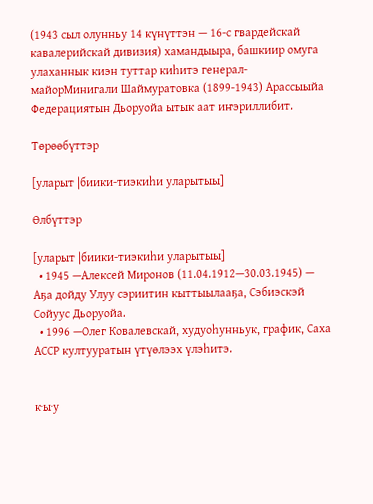(1943 сыл олунньу 14 күнүттэн — 16-с гвардейскай кавалерийскай дивизия) хамандыыра, башкиир омуга улаханнык киэн туттар киһитэ генерал-майорМинигали Шаймуратовка (1899-1943) Арассыыйа Федерациятын Дьоруойа ытык аат иҥэриллибит.

Төрөөбүттэр

[уларыт |биики-тиэкиһи уларытыы]

Өлбүттэр

[уларыт |биики-тиэкиһи уларытыы]
  • 1945 —Алексей Миронов (11.04.1912—30.03.1945) — Аҕа дойду Улуу сэриитин кыттыылааҕа, Сэбиэскэй Сойуус Дьоруойа.
  • 1996 —Олег Ковалевскай, худуоһунньук, график, Саха АССР култууратын үтүөлээх үлэһитэ.


к·ы·у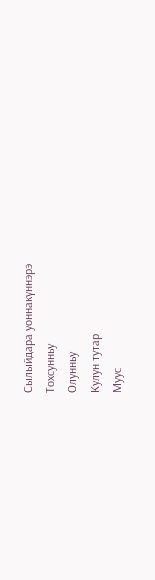Сылыйдара уоннакүннэрэ
Тохсунньу
Олунньу
Кулун тутар
Муус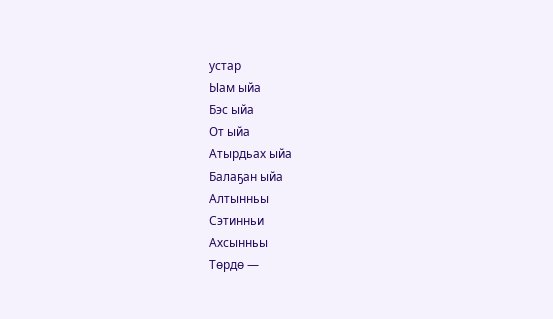устар
Ыам ыйа
Бэс ыйа
От ыйа
Атырдьах ыйа
Балаҕан ыйа
Алтынньы
Сэтинньи
Ахсынньы
Төрдө —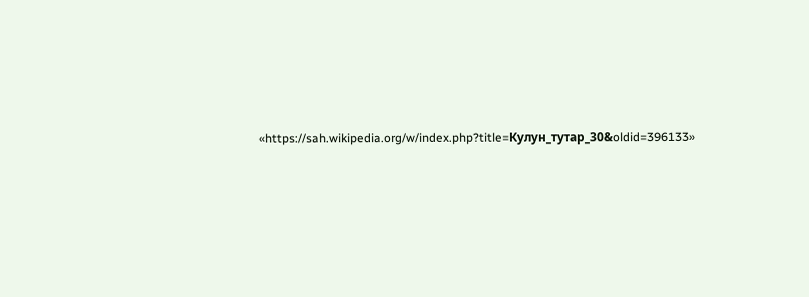«https://sah.wikipedia.org/w/index.php?title=Кулун_тутар_30&oldid=396133»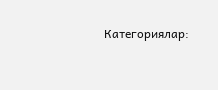Категориялар: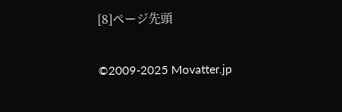[8]ページ先頭

©2009-2025 Movatter.jp